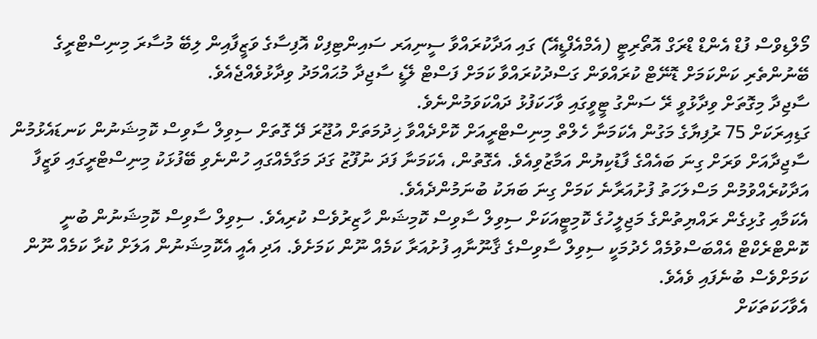މޯލްޑިވްސް ފުޑް އެންޑް ޑްރަގް އޮތޯރިޓީ (އެމްއެފްޑީއޭ) ގައި އަދާކުރައްވާ ސީނިއަރ ސައިންޓިފިކް އޮފިސާގެ ވަޒީފާއިން ލިބޭ މުސާރަ މިނިސްޓްރީގެ ބޭނުންތެރި ކަންކަމަށް ޑޮނޭޓް ކުރައްވަން ގަސްދުކުރައްވާ ކަމަށް ފަސްޓް ލޭޑީ ސާޖިދާ މުޙައްމަދު ވިދާޅުވެއްޖެއެވެ.
ސާޖިދާ މިގޮތަށް ވިދާޅުވީ ރޭ ސަންގު ޓީވީގައި ވާހަކަފުޅު ދައްކަވަމުންނެވެ.
ގަޑިއިރަކަށް 75 ރުފިޔާގެ މަގުން އެކަމަނާ ހެލްތް މިނިސްޓްރީއަށް ކޮށްދެއްވާ ޚިދުމަތަށް އުޖޫރަ ދޭ ގޮތަށް ސިވިލް ސާވިސް ކޮމިޝަނުން ކަނޑައެޅުމުން ސާޖިދާއަށް ވަރަށް ގިނަ ބައެއްގެ ފާޑުކިޔުން އަމާޒުވިއެވެ. އެގޮތުން، އެކަމަނާ ފަދަ ނުފޫޒު ގަދަ މަގާމެއްގައި ހުންނެވި ބޭފުޅަކު މިނިސްޓްރީގައި ވަޒީފާ އަދާކުރެއްވުމުން މަސްލަހަތު ފުށުއަރާނެ ކަމަށް ގިނަ ބަޔަކު ބުނަމުންދެއެވެ.
އެކަމާއި ގުޅިގެން ރައްޔިތުންގެ މަޖިލީހުގެ ކޮމިޓީއަކަށް ސިވިލް ސާވިސް ކޮމިޝަން ހާޒިރުވެސް ކުރިއެވެ. ސިވިލް ސާވިސް ކޮމިޝަނުން ބުނީ ކޮންޓްރެކްޓް އެއްބަސްވުމެއް ހެދުމަކީ ސިވިލް ސާވިސްގެ ޤާނޫނާއި ފުށުއަރާ ކަމެއް ނޫން ކަމަށެވެ. އަދި އެއީ އެކޮމިޝަނުން އަލަށް ކުރާ ކަމެއް ނޫން ކަމަށްވެސް ބުނެފައި ވެއެވެ.
އެވާހަކަތަކަށް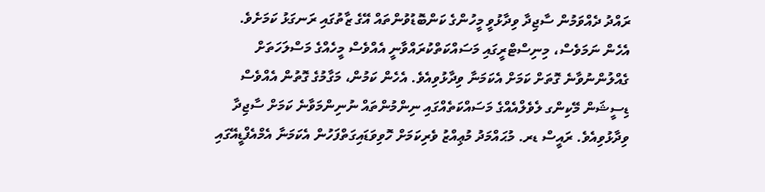ރައްދު ދެއްވަމުން ސާޖިދާ ވިދާޅުވީ މީހުންގެ ކަންބޮޑުވުންތައް އޭގެ ޒާތުގައި ރަނގަޅު ކަމަށެވެ. އެހެން ނަމަވެސް، މިނިސްޓްރީގައި މަސައްކަތްކުރައްވާނީ އެއްވެސް މީހެއްގެ މަސްލަހަތަށް ގެއްލުންނުވާނެ ގޮތަށް ކަމަށް އެކަމަނާ ވިދާޅުވިއެވެ. އެހެން ކަމުން، މަގާމުގެ ގޮތުން އެއްވެސް ޑިސީޝަން މޭކިންގ ލެވެލްއެއްގެ މަސައްކަތެއްގައި ނިންމުންތައް ނުނިންމަވާނެ ކަމަށް ސާޖިދާ ވިދާޅުވިއެވެ. ރައީސް ޑރ. މުޙައްމަދު މުޢިއްޒު ވެރިކަމަށް ހޮވިވަޑައިގަތްފަހުން އެކަމަނާ އެމްއެފްޑީއޭގައި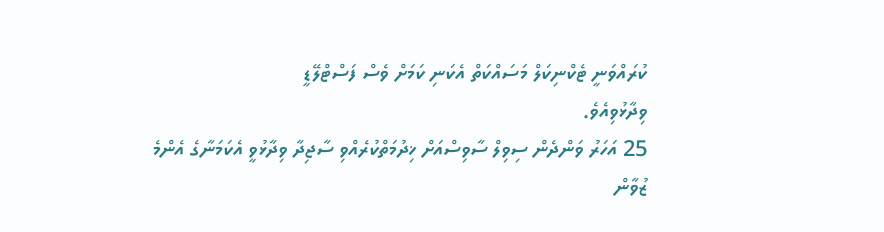ކުރައްވަނީ ޓެކްނިކަލް މަސައްކަތް އެކަނި ކަމަށް ވެސް ފަސްޓްލޭޑީ
ވިދާޅުވިއެވެ.
25 އަހަރު ވަންދެން ސިވިލް ސާވިސްއަށް ޚިދުމަތްކުރެއްވި ސާޖިދާ ވިދާޅުވީ އެކަމަނާގެ އެންމެ ޒުވާން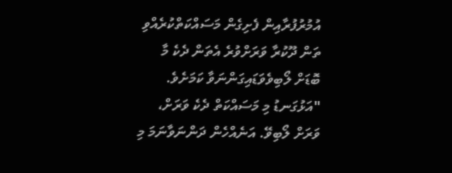އުމުރުފުރާއިން ފެށިގެން މަސައްކަތްކުރެއްވި ތަން ދޫކުރާ ވަރަށްވުރެ އެތަން ދެކެ މާ ބޮޑަށް ލޯބިވެވަޑައިގަންނަވާ ކަމަށެވެ.
"އަޅުގަނޑު މި މަސައްކަތް ދެކެ ވަރަށް، ވަރަށް ލޯބިވޭ. އަނެއްހެން ދަންނަވާނަމަ މި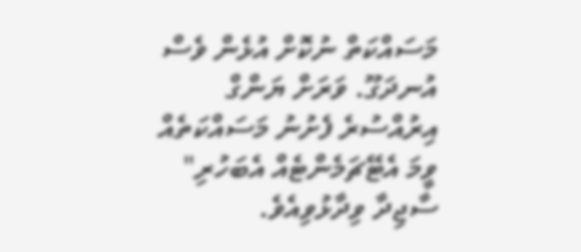މަސައްކަތް ނުކޮށް އުޅެން ވެސް އުނދަގޫ. ވަރަށް ޔަންގް އިރުއްސުރެ ފެށުނު މަސައްކަތެއް ވީމަ އެޓޭޗަމެންޓެއް އެބަހުރި" ސާޖިދާ ވިދާޅުވިއެވެ.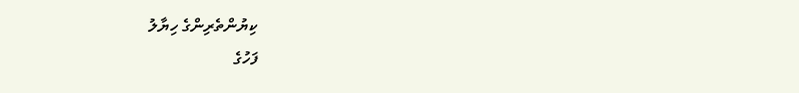ކިޔުންތެރިންގެ ހިޔާލު
ފަހުގެ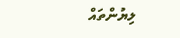ލިޔުންތައް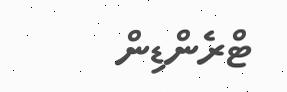ޓްރެންޑިން